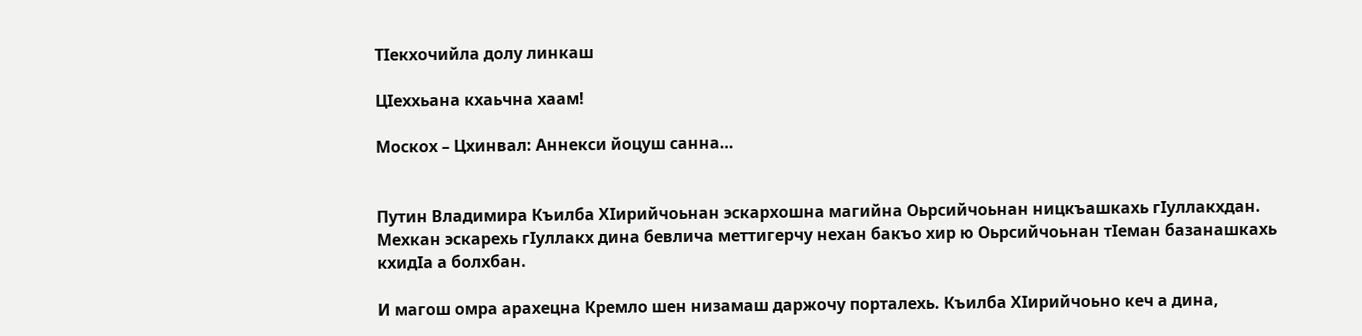ТIекхочийла долу линкаш

ЦIеххьана кхаьчна хаам!

Москох – Цхинвал: Аннекси йоцуш санна…


Путин Владимира Къилба ХIирийчоьнан эскархошна магийна Оьрсийчоьнан ницкъашкахь гIуллакхдан. Мехкан эскарехь гIуллакх дина бевлича меттигерчу нехан бакъо хир ю Оьрсийчоьнан тIеман базанашкахь кхидIа а болхбан.

И магош омра арахецна Кремло шен низамаш даржочу порталехь. Къилба ХIирийчоьно кеч а дина,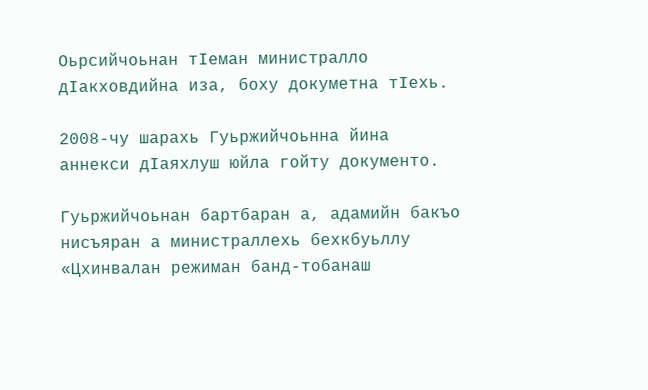Оьрсийчоьнан тIеман министралло дIакховдийна иза, боху докуметна тIехь.

2008-чу шарахь Гуьржийчоьнна йина аннекси дIаяхлуш юйла гойту документо.

Гуьржийчоьнан бартбаран а, адамийн бакъо нисъяран а министраллехь бехкбуьллу «Цхинвалан режиман банд-тобанаш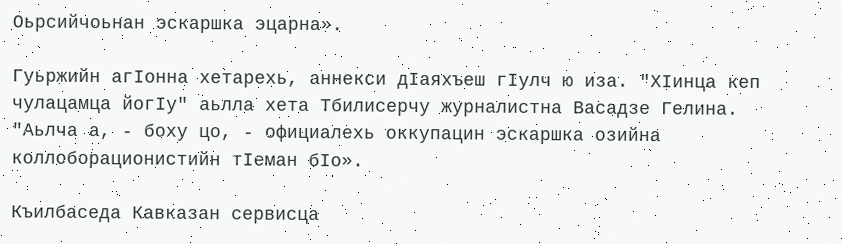Оьрсийчоьнан эскаршка эцарна».

Гуьржийн агIонна хетарехь, аннекси дIаяхъеш гIулч ю иза. "ХIинца кеп чулацамца йогIу" аьлла хета Тбилисерчу журналистна Васадзе Гелина. "Аьлча а, - боху цо, - официалехь оккупацин эскаршка озийна коллоборационистийн тIеман бIо».

Къилбаседа Кавказан сервисца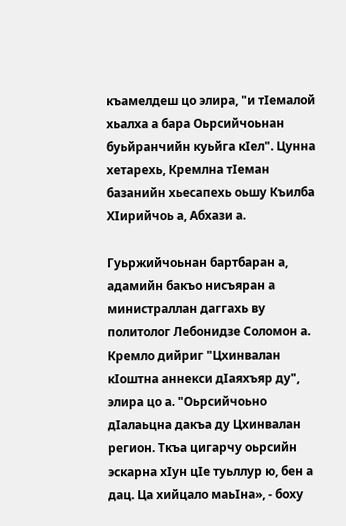къамелдеш цо элира, "и тIемалой хьалха а бара Оьрсийчоьнан буьйранчийн куьйга кIел". Цунна хетарехь, Кремлна тIеман базанийн хьесапехь оьшу Къилба ХIирийчоь а, Абхази а.

Гуьржийчоьнан бартбаран а, адамийн бакъо нисъяран а министраллан даггахь ву политолог Лебонидзе Соломон а. Кремло дийриг "Цхинвалан кIоштна аннекси дIаяхъяр ду", элира цо а. "Оьрсийчоьно дIалаьцна дакъа ду Цхинвалан регион. Ткъа цигарчу оьрсийн эскарна хIун цIе туьллур ю, бен а дац. Ца хийцало маьIна», - боху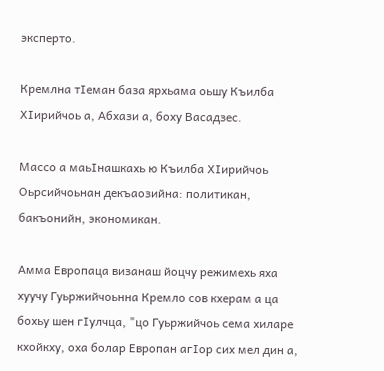эксперто.

Кремлна тIеман база ярхьама оьшу Къилба ХIирийчоь а, Абхази а, боху Васадзес.

Массо а маьIнашкахь ю Къилба ХIирийчоь Оьрсийчоьнан декъаозийна: политикан, бакъонийн, экономикан.

Амма Европаца визанаш йоцчу режимехь яха хуучу Гуьржийчоьнна Кремло сов кхерам а ца бохьу шен гIулчца, "цо Гуьржийчоь сема хиларе кхойкху, оха болар Европан агIор сих мел дин а,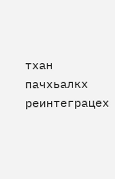тхан пачхьалкх реинтеграцех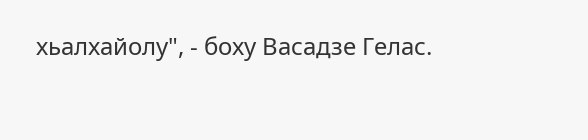хьалхайолу", - боху Васадзе Гелас.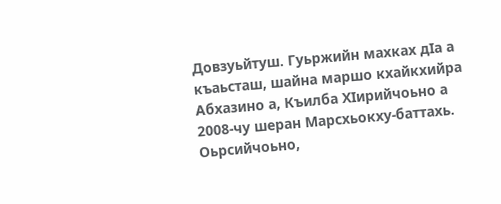Довзуьйтуш. Гуьржийн махках дIа а къаьсташ, шайна маршо кхайкхийра Абхазино а, Къилба ХIирийчоьно а 2008-чу шеран Марсхьокху-баттахь. Оьрсийчоьно,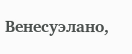Венесуэлано,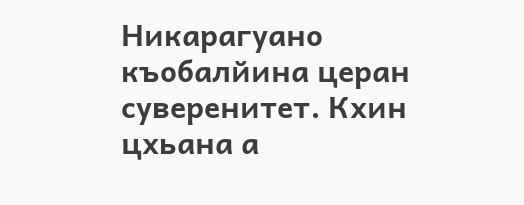Никарагуано къобалйина церан суверенитет. Кхин цхьана а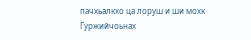пачхьалкхо ца лоруш и ши мохк Гуржийчоьнах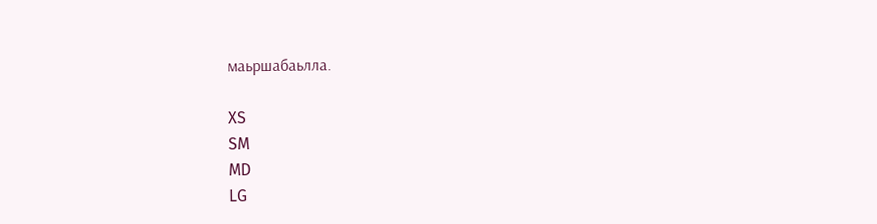маьршабаьлла.

XS
SM
MD
LG